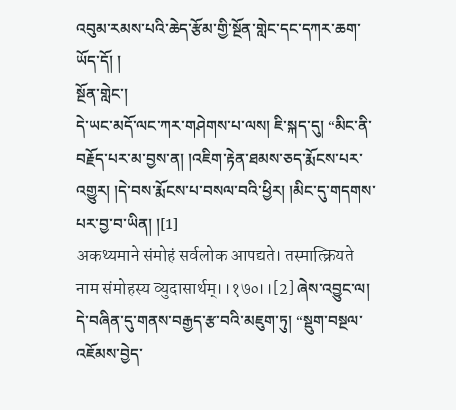འབུམ་རམས་པའི་ཆེད་རྩོམ་གྱི་སྔོན་གླེང་དང་དཀར་ཆག་ཡོད་དོ། །
སྔོན་གླེང་།
དེ་ཡང་མདོ་ལང་ཀར་གཤེགས་པ་ལས། ཇི་སྐད་དུ། “མིང་ནི་བརྗོད་པར་མ་བྱས་ན། །འཇིག་རྟེན་ཐམས་ཅད་རྨོངས་པར་འགྱུར། །དེ་བས་རྨོངས་པ་བསལ་བའི་ཕྱིར། །མིང་དུ་གདགས་པར་བྱ་བ་ཡིན། །[1]
अकथ्यमाने संमोहं सर्वलोक आपद्यते। तस्मात्क्रियते नाम संमोहस्य व्युदासार्थम्।।१७०।।[2] ཞེས་འབྱུང་ལ། དེ་བཞིན་དུ་གནས་བརྒྱད་རྩ་བའི་མཇུག་ཏུ། “སྡུག་བསྔལ་འཇོམས་བྱེད་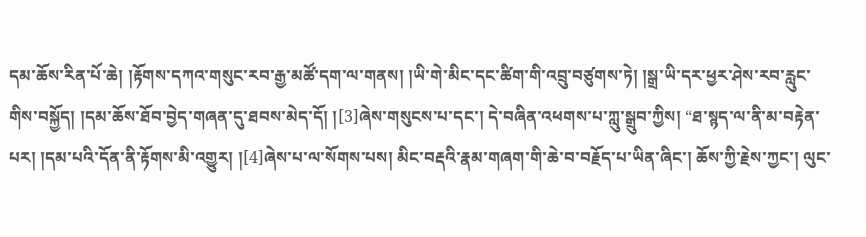དམ་ཆོས་རིན་པོ་ཆེ། །རྟོགས་དཀའ་གསུང་རབ་རྒྱ་མཚོ་དག་ལ་གནས། །ཡི་གེ་མིང་དང་ཚིག་གི་འབྲུ་བཙུགས་ཏེ། །སྒྲ་ཡི་དར་ཕྱར་ཤེས་རབ་རླུང་གིས་བསྐྱོད། །དམ་ཆོས་ཐོབ་བྱེད་གཞན་དུ་ཐབས་མེད་དོ། །[3]ཞེས་གསུངས་པ་དང་། དེ་བཞིན་འཕགས་པ་ཀླུ་སྒྲུབ་ཀྱིས། “ཐ་སྙད་ལ་ནི་མ་བརྟེན་པར། །དམ་པའི་དོན་ནི་རྟོགས་མི་འགྱུར། །[4]ཞེས་པ་ལ་སོགས་པས། མིང་བརྡའི་རྣམ་གཞག་གི་ཆེ་བ་བརྗོད་པ་ཡིན་ཞིང་། ཆོས་ཀྱི་རྗེས་ཀྱང་། ལུང་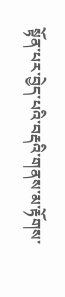སྟོན་པར་བྱེད་པའི་བརྡའི་གནས་མ་རྟོགས་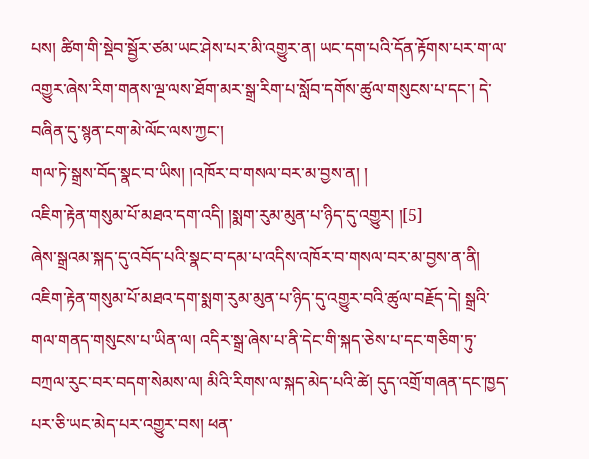པས། ཚིག་གི་སྡེབ་སྦྱོར་ཙམ་ཡང་ཤེས་པར་མི་འགྱུར་ན། ཡང་དག་པའི་དོན་རྟོགས་པར་ག་ལ་འགྱུར་ཞེས་རིག་གནས་ལྔ་ལས་ཐོག་མར་སྒྲ་རིག་པ་སློབ་དགོས་ཚུལ་གསུངས་པ་དང་། དེ་བཞིན་དུ་སྙན་ངག་མེ་ལོང་ལས་ཀྱང་།
གལ་ཏེ་སྒྲས་བོད་སྣང་བ་ཡིས། །འཁོར་བ་གསལ་བར་མ་བྱས་ན། །
འཇིག་རྟེན་གསུམ་པོ་མཐའ་དག་འདི། །སྨག་རུམ་མུན་པ་ཉིད་དུ་འགྱུར། །[5]
ཞེས་སྒྲའམ་སྐད་དུ་འབོད་པའི་སྣང་བ་དམ་པ་འདིས་འཁོར་བ་གསལ་བར་མ་བྱས་ན་ནི། འཇིག་རྟེན་གསུམ་པོ་མཐའ་དག་སྨག་རུམ་མུན་པ་ཉིད་དུ་འགྱུར་བའི་ཚུལ་བརྗོད་དེ། སྒྲའི་གལ་གནད་གསུངས་པ་ཡིན་ལ། འདིར་སྒྲ་ཞེས་པ་ནི་དེང་གི་སྐད་ཅེས་པ་དང་གཅིག་ཏུ་བཀྲལ་རུང་བར་བདག་སེམས་ལ། མིའི་རིགས་ལ་སྐད་མེད་པའི་ཚེ། དུད་འགྲོ་གཞན་དང་ཁྱད་པར་ཅི་ཡང་མེད་པར་འགྱུར་བས། ཕན་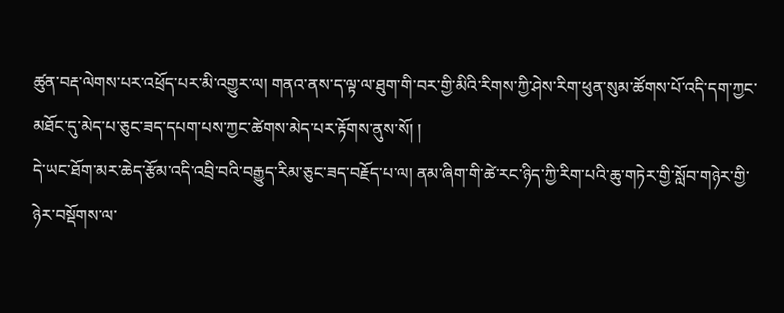ཚུན་བརྡ་ལེགས་པར་འཕྲོད་པར་མི་འགྱུར་ལ། གནའ་ནས་ད་ལྟ་ལ་ཐུག་གི་བར་གྱི་མིའི་རིགས་ཀྱི་ཤེས་རིག་ཕུན་སུམ་ཚོགས་པོ་འདི་དག་ཀྱང་མཐོང་དུ་མེད་པ་ཅུང་ཟད་དཔག་པས་ཀྱང་ཚེགས་མེད་པར་རྟོགས་ནུས་སོ། །
དེ་ཡང་ཐོག་མར་ཆེད་རྩོམ་འདི་འབྲི་བའི་བརྒྱུད་རིམ་ཅུང་ཟད་བརྗོད་པ་ལ། ནམ་ཞིག་གི་ཚེ་རང་ཉིད་ཀྱི་རིག་པའི་ཆུ་གཏེར་གྱི་སློབ་གཉེར་གྱི་ཉེར་བསྡོགས་ལ་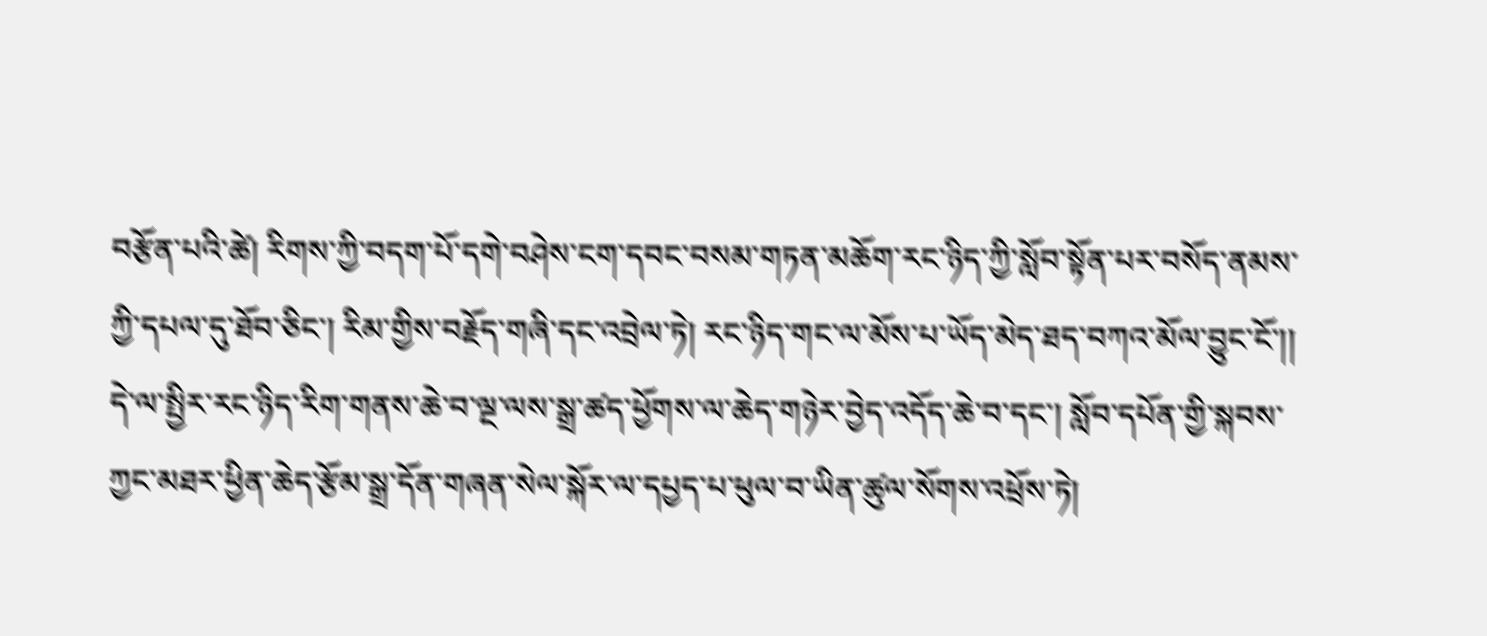བརྩོན་པའི་ཚེ། རིགས་ཀྱི་བདག་པོ་དགེ་བཤེས་ངག་དབང་བསམ་གཏན་མཆོག་རང་ཉིད་ཀྱི་སློབ་སྟོན་པར་བསོད་ནམས་ཀྱི་དཔལ་དུ་ཐོབ་ཅིང་། རིམ་གྱིས་བརྗོད་གཞི་དང་འབྲེལ་ཏེ། རང་ཉིད་གང་ལ་མོས་པ་ཡོད་མེད་ཐད་བཀའ་མོལ་བྱུང་ངོ་།། དེ་ལ་སྤྱིར་རང་ཉིད་རིག་གནས་ཆེ་བ་ལྔ་ལས་སྒྲ་ཚད་ཕྱོགས་ལ་ཆེད་གཉེར་བྱེད་འདོད་ཆེ་བ་དང་། སློབ་དཔོན་གྱི་སྐབས་ཀྱང་མཐར་ཕྱིན་ཆེད་རྩོམ་སྒྲ་དོན་གཞན་སེལ་སྐོར་ལ་དཔྱད་པ་ཕུལ་བ་ཡིན་ཚུལ་སོགས་འཕྲོས་ཏེ།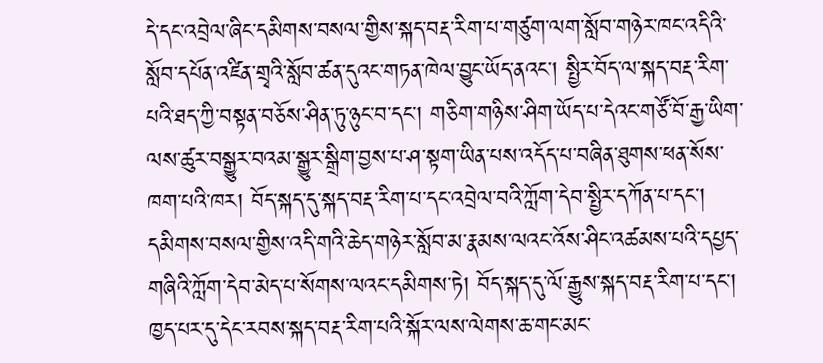དེ་དང་འབྲེལ་ཞིང་དམིགས་བསལ་གྱིས་སྐད་བརྡ་རིག་པ་གཙུག་ལག་སློབ་གཉེར་ཁང་འདིའི་སློབ་དཔོན་འཛིན་གྲྭའི་སློབ་ཚན་དུའང་གཏན་ཁེལ་བྱུང་ཡོད་ནའང་། སྤྱིར་བོད་ལ་སྐད་བརྡ་རིག་པའི་ཐད་ཀྱི་བསྟན་བཅོས་ཤིན་ཏུ་ཉུང་བ་དང་། གཅིག་གཉིས་ཤིག་ཡོད་པ་དེའང་གཙོ་བོ་རྒྱ་ཡིག་ལས་ཚུར་བསྒྱུར་བའམ་སྒྱུར་སྒྲིག་བྱས་པ་ཤ་སྟག་ཡིན་པས་འདོད་པ་བཞིན་ཐུགས་ཕན་སོས་ཁག་པའི་ཁར། བོད་སྐད་དུ་སྐད་བརྡ་རིག་པ་དང་འབྲེལ་བའི་ཀློག་དེབ་སྤྱིར་དཀོན་པ་དང་། དམིགས་བསལ་གྱིས་འདི་གའི་ཆེད་གཉེར་སློབ་མ་རྣམས་ལའང་འོས་ཤིང་འཚམས་པའི་དཔྱད་གཞིའི་ཀློག་དེབ་མེད་པ་སོགས་ལའང་དམིགས་ཏེ། བོད་སྐད་དུ་ལོ་རྒྱུས་སྐད་བརྡ་རིག་པ་དང་། ཁྱད་པར་དུ་དེང་རབས་སྐད་བརྡ་རིག་པའི་སྐོར་ལས་ལེགས་ཆ་གང་མང་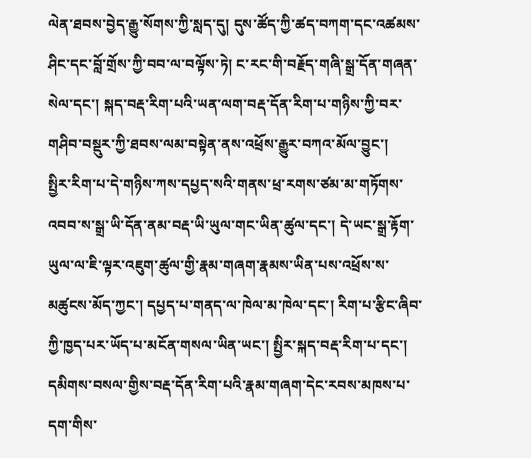ལེན་ཐབས་བྱེད་རྒྱུ་སོགས་ཀྱི་སླད་དུ། དུས་ཚོད་ཀྱི་ཚད་བཀག་དང་འཚམས་ཤིང་དང་བློ་གྲོས་ཀྱི་བབ་ལ་བལྟོས་ཏེ། ང་རང་གི་བརྗོད་གཞི་སྒྲ་དོན་གཞན་སེལ་དང་། སྐད་བརྡ་རིག་པའི་ཡན་ལག་བརྡ་དོན་རིག་པ་གཉིས་ཀྱི་བར་གཤིབ་བསྡུར་ཀྱི་ཐབས་ལམ་བསྟེན་ནས་འཕྲོས་རྒྱུར་བཀའ་མོལ་བྱུང་།
སྤྱིར་རིག་པ་དེ་གཉིས་ཀས་དཔྱད་སའི་གནས་ཕྲ་རགས་ཙམ་མ་གཏོགས་འབབ་ས་སྒྲ་ཡི་དོན་ནམ་བརྡ་ཡི་ཡུལ་གང་ཡིན་ཚུལ་དང་། དེ་ཡང་སྒྲ་རྟོག་ཡུལ་ལ་ཇི་ལྟར་འཇུག་ཚུལ་གྱི་རྣམ་གཞག་རྣམས་ཡིན་པས་འཕྲོས་ས་མཚུངས་མོད་ཀྱང་། དཔྱད་པ་གནད་ལ་ཁེལ་མ་ཁེལ་དང་། རིག་པ་རྩིང་ཞིབ་ཀྱི་ཁྱད་པར་ཡོད་པ་མངོན་གསལ་ཡིན་ཡང་། སྤྱིར་སྐད་བརྡ་རིག་པ་དང་། དམིགས་བསལ་གྱིས་བརྡ་དོན་རིག་པའི་རྣམ་གཞག་དེང་རབས་མཁས་པ་དག་གིས་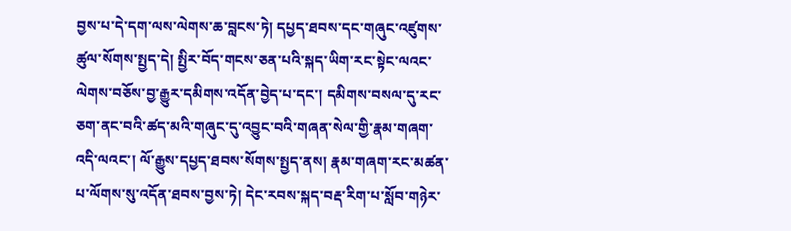བྱས་པ་དེ་དག་ལས་ལེགས་ཆ་བླངས་ཏེ། དཔྱད་ཐབས་དང་གཞུང་འཛུགས་ཚུལ་སོགས་སྤྱད་དེ། སྤྱིར་བོད་གངས་ཅན་པའི་སྐད་ཡིག་རང་སྟེང་ལའང་ལེགས་བཅོས་བྱ་རྒྱུར་དམིགས་འདོན་བྱེད་པ་དང་། དམིགས་བསལ་དུ་རང་ཅག་ནང་བའི་ཚད་མའི་གཞུང་དུ་འབྱུང་བའི་གཞན་སེལ་གྱི་རྣམ་གཞག་འདི་ལའང་། ལོ་རྒྱུས་དཔྱད་ཐབས་སོགས་སྤྱད་ནས། རྣམ་གཞག་རང་མཚན་པ་ལོགས་སུ་འདོན་ཐབས་བྱས་ཏེ། དེང་རབས་སྐད་བརྡ་རིག་པ་སློབ་གཉེར་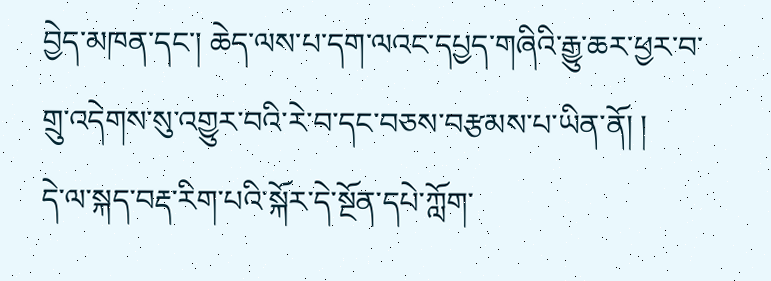བྱེད་མཁན་དང་། ཆེད་ལས་པ་དག་ལའང་དཔྱད་གཞིའི་རྒྱུ་ཆར་ཕྱར་བ་གྲུ་འདེགས་སུ་འགྱུར་བའི་རེ་བ་དང་བཅས་བརྩམས་པ་ཡིན་ནོ། །
དེ་ལ་སྐད་བརྡ་རིག་པའི་སྐོར་དེ་སྔོན་དཔེ་ཀློག་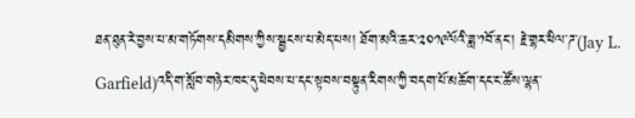ཐན་ཐུན་རེ་བྱས་པ་མ་གཏོགས་དམིགས་ཀྱིས་སྦྱངས་པ་མེད་པས། ཐོག་མའི་ཆར་༢༠༡༩ལོའི་ཟླ་༡བོ་ནང་། རྗེ་གྷར་ཕིལ་ཌ་(Jay L. Garfield)འདི་ག་སློབ་གཉེར་ཁང་དུ་ཕེབས་པ་དང་སྟབས་བསྟུན་རིགས་ཀྱི་བདག་པོ་མཆོག་དང་ང་ཚོས་ལྷན་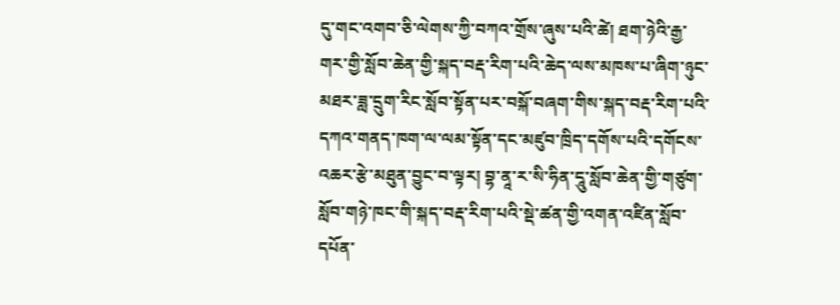དུ་གང་འགབ་ཅི་ལེགས་ཀྱི་བཀའ་གྲོས་ཞུས་པའི་ཚེ། ཐག་ཉེའི་རྒྱ་གར་གྱི་སློབ་ཆེན་གྱི་སྐད་བརྡ་རིག་པའི་ཆེད་ལས་མཁས་པ་ཞིག་ཉུང་མཐར་ཟླ་དྲུག་རིང་སློབ་སྟོན་པར་བསྐོ་བཞག་གིས་སྐད་བརྡ་རིག་པའི་དཀའ་གནད་ཁག་ལ་ལམ་སྟོན་དང་མཛུབ་ཁྲིད་དགོས་པའི་དགོངས་འཆར་རྩེ་མཐུན་བྱུང་བ་ལྟར། བྷ་ནཱ་ར་སི་ཧིན་དཱུ་སློབ་ཆེན་གྱི་གཙུག་སློབ་གཉེ་ཁང་གི་སྐད་བརྡ་རིག་པའི་སྡེ་ཚན་གྱི་འགན་འཛིན་སློབ་དཔོན་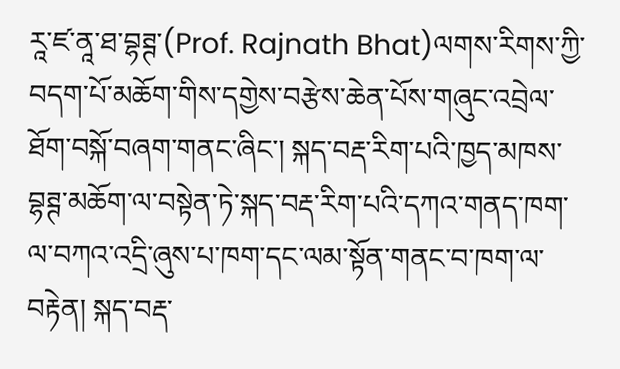ཪཱ་ཛ་ནཱ་ཐ་བྷཊྚ་(Prof. Rajnath Bhat)ལགས་རིགས་ཀྱི་བདག་པོ་མཆོག་གིས་དགྱེས་བརྩེས་ཆེན་པོས་གཞུང་འབྲེལ་ཐོག་བསྐོ་བཞག་གནང་ཞིང་། སྐད་བརྡ་རིག་པའི་ཁྱད་མཁས་བྷཊྚ་མཆོག་ལ་བསྟེན་ཏེ་སྐད་བརྡ་རིག་པའི་དཀའ་གནད་ཁག་ལ་བཀའ་འདྲི་ཞུས་པ་ཁག་དང་ལམ་སྟོན་གནང་བ་ཁག་ལ་བརྟེན། སྐད་བརྡ་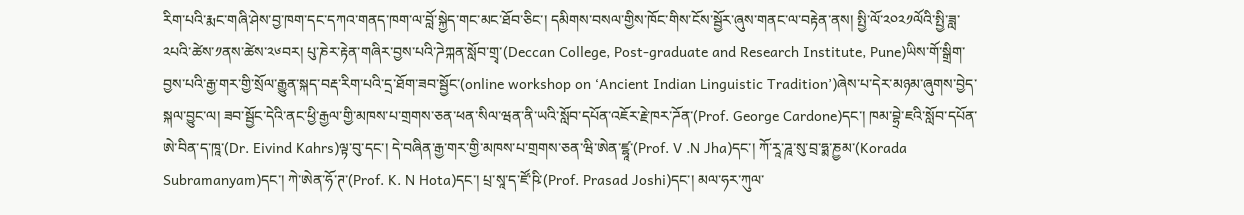རིག་པའི་རྨང་གཞི་ཤེས་བྱ་ཁག་དང་དཀའ་གནད་ཁག་ལ་བློ་སྐྱེད་གང་མང་ཐོབ་ཅིང་། དམིགས་བསལ་གྱིས་ཁོང་གིས་ངོས་སྦྱོར་ཞུས་གནང་ལ་བརྟེན་ནས། སྤྱི་ལོ་༢༠༢༡ལོའི་སྤྱི་ཟླ་༢པའི་ཚེས་༡ནས་ཚེས་༢༦བར། པུ་ཎེར་རྟེན་གཞིར་བྱས་པའི་ཌེཀྐན་སློབ་གྲྭ་(Deccan College, Post-graduate and Research Institute, Pune)ཡིས་གོ་སྒྲིག་བྱས་པའི་རྒྱ་གར་གྱི་སྲོལ་རྒྱུན་སྐད་བརྡ་རིག་པའི་དྲ་ཐོག་ཟབ་སྦྱོང་(online workshop on ‘Ancient Indian Linguistic Tradition’)ཞེས་པ་དེར་མཉམ་ཞུགས་བྱེད་སྐལ་བྱུང་ལ། ཟབ་སྦྱོང་དེའི་ནང་ཕྱི་རྒྱལ་གྱི་མཁས་པ་གྲགས་ཅན་ཕན་སིལ་ཝན་ནི་ཡའི་སློབ་དཔོན་འཇོར་རྗེ་ཁར་ཌོན་(Prof. George Cardone)དང་། ཁམ་བྷྲེ་ཇའི་སློབ་དཔོན་ཨེ་བིན་ད་ཁཱ་(Dr. Eivind Kahrs)ལྟ་བུ་དང་། དེ་བཞིན་རྒྱ་གར་གྱི་མཁས་པ་གྲགས་ཅན་ཝི་ཨེན་ཛྷཱ་(Prof. V .N Jha)དང་། ཀོ་རཱ་ཌཱ་སུ་བྲ་ཧྨ་ཎྱམ་(Korada Subramanyam)དང་། ཀེ་ཨེན་ཧོ་ཊ་(Prof. K. N Hota)དང་། པྲ་སཱ་ད་ཛོ་ཥི་(Prof. Prasad Joshi)དང་། མལ་ཧར་ཀུལ་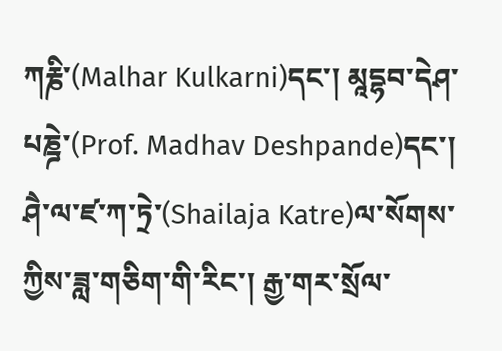ཀརྞི་(Malhar Kulkarni)དང་། མཱདྷབ་དེཤ་པཎྜེ་(Prof. Madhav Deshpande)དང་། ཤཻ་ལ་ཛ་ཀ་ཏྲེ་(Shailaja Katre)ལ་སོགས་ཀྱིས་ཟླ་གཅིག་གི་རིང་། རྒྱ་གར་སྲོལ་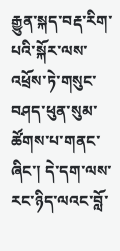རྒྱུན་སྐད་བརྡ་རིག་པའི་སྐོར་ལས་འཕྲོས་ཏེ་གསུང་བཤད་ཕུན་སུམ་ཚོགས་པ་གནང་ཞིང་། དེ་དག་ལས་རང་ཉིད་ལའང་བློ་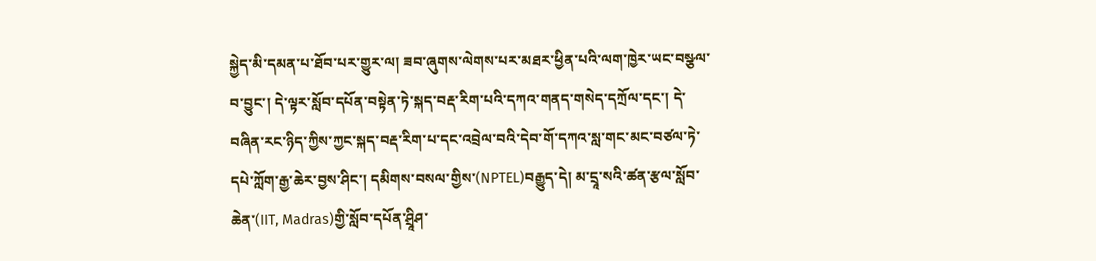སྐྱེད་མི་དམན་པ་ཐོབ་པར་གྱུར་ལ། ཟབ་ཞུགས་ལེགས་པར་མཐར་ཕྱིན་པའི་ལག་ཁྱེར་ཡང་བསྩལ་བ་བྱུང་། དེ་ལྟར་སློབ་དཔོན་བསྟེན་ཏེ་སྐད་བརྡ་རིག་པའི་དཀའ་གནད་གསེད་དཀྲོལ་དང་། དེ་བཞིན་རང་ཉིད་ཀྱིས་ཀྱང་སྐད་བརྡ་རིག་པ་དང་འབྲེལ་བའི་དེབ་གོ་དཀའ་སླ་གང་མང་བཙལ་ཏེ་དཔེ་ཀློག་རྒྱ་ཆེར་བྱས་ཤིང་། དམིགས་བསལ་གྱིས་(NPTEL)བརྒྱུད་དེ། མ་དྲཱ་སའི་ཚན་རྩལ་སློབ་ཆེན་(IIT, Madras)གྱི་སློབ་དཔོན་ཤྲཱིཤ་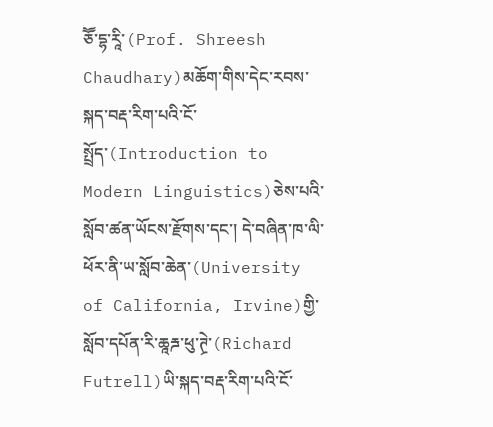ཅཽ་དྷ་རཱི་(Prof. Shreesh Chaudhary)མཆོག་གིས་དེང་རབས་སྐད་བརྡ་རིག་པའི་ངོ་སྤྲོད་(Introduction to Modern Linguistics)ཅེས་པའི་སློབ་ཚན་ཡོངས་རྫོགས་དང་། དེ་བཞིན་ཁ་ལི་ཕོར་ནི་ཡ་སློབ་ཆེན་(University of California, Irvine)གྱི་སློབ་དཔོན་རི་ཆཱརྜ་ཕུ་ཊྲེ་(Richard Futrell)ཡི་སྐད་བརྡ་རིག་པའི་ངོ་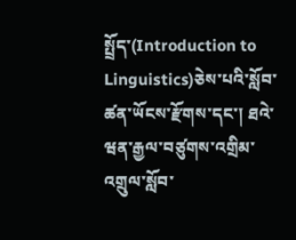སྤྲོད་(Introduction to Linguistics)ཅེས་པའི་སློབ་ཚན་ཡོངས་རྫོགས་དང་། ཐའེ་ཝན་རྒྱལ་བཙུགས་འགྲིམ་འགྲུལ་སློབ་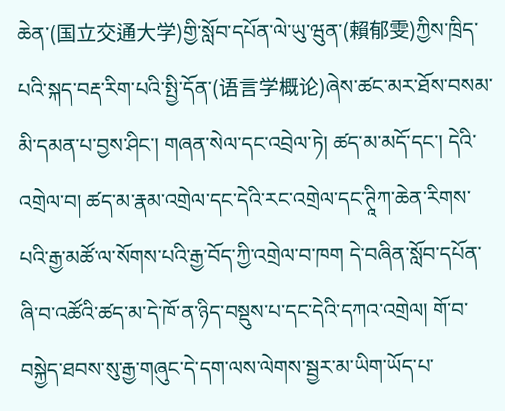ཆེན་(国立交通大学)གྱི་སློབ་དཔོན་ལེ་ཡུ་ཝུན་(賴郁雯)ཀྱིས་ཁྲིད་པའི་སྐད་བརྡ་རིག་པའི་སྤྱི་དོན་(语言学概论)ཞེས་ཚང་མར་ཐོས་བསམ་མི་དམན་པ་བྱས་ཤིང་། གཞན་སེལ་དང་འབྲེལ་ཏེ། ཚད་མ་མདོ་དང་། དེའི་འགྲེལ་བ། ཚད་མ་རྣམ་འགྲེལ་དང་དེའི་རང་འགྲེལ་དང་ཊཱིཀ་ཆེན་རིགས་པའི་རྒྱ་མཚོ་ལ་སོགས་པའི་རྒྱ་བོད་ཀྱི་འགྲེལ་བ་ཁག དེ་བཞིན་སློབ་དཔོན་ཞི་བ་འཚོའི་ཚད་མ་དེ་ཁོ་ན་ཉིད་བསྡུས་པ་དང་དེའི་དཀའ་འགྲེལ། གོ་བ་བསྐྱེད་ཐབས་སུ་རྒྱ་གཞུང་དེ་དག་ལས་ལེགས་སྦྱར་མ་ཡིག་ཡོད་པ་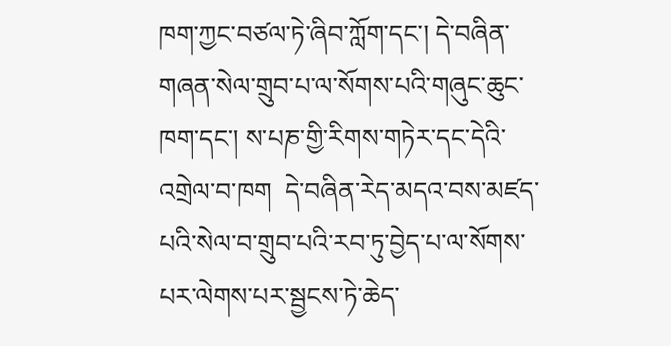ཁག་ཀྱང་བཙལ་ཏེ་ཞིབ་ཀློག་དང་། དེ་བཞིན་གཞན་སེལ་གྲུབ་པ་ལ་སོགས་པའི་གཞུང་ཆུང་ཁག་དང་། ས་པཎ་གྱི་རིགས་གཏེར་དང་དེའི་འགྲེལ་བ་ཁག  དེ་བཞིན་རེད་མདའ་བས་མཛད་པའི་སེལ་བ་གྲུབ་པའི་རབ་ཏུ་བྱེད་པ་ལ་སོགས་པར་ལེགས་པར་སྦྱངས་ཏེ་ཆེད་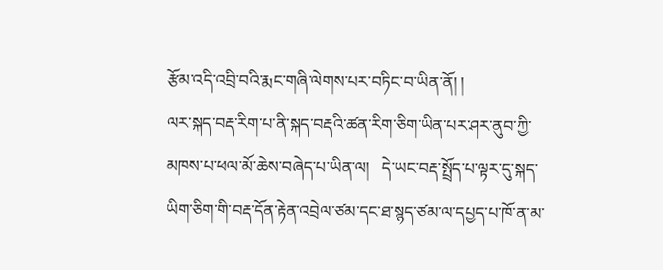རྩོམ་འདི་འབྲི་བའི་རྨང་གཞི་ལེགས་པར་བཏིང་བ་ཡིན་ནོ། །
ལར་སྐད་བརྡ་རིག་པ་ནི་སྐད་བརྡའི་ཚན་རིག་ཅིག་ཡིན་པར་ཤར་ནུབ་ཀྱི་མཁས་པ་ཕལ་མོ་ཆེས་བཞེད་པ་ཡིན་ལ།   དེ་ཡང་བརྡ་སྤྲོད་པ་ལྟར་དུ་སྐད་ཡིག་ཅིག་གི་བརྡ་དོན་རྟེན་འབྲེལ་ཙམ་དང་ཐ་སྙད་ཙམ་ལ་དཔྱད་པ་ཁོ་ན་མ་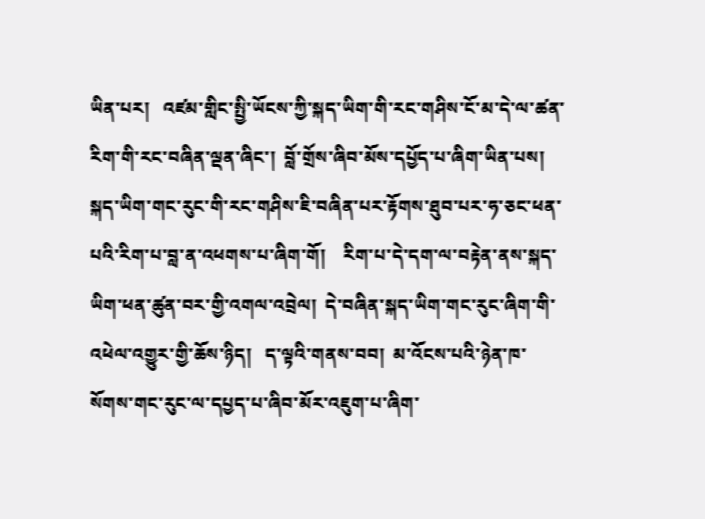ཡིན་པར།   འཛམ་གླིང་སྤྱི་ཡོངས་ཀྱི་སྐད་ཡིག་གི་རང་གཤིས་ངོ་མ་དེ་ལ་ཚན་རིག་གི་རང་བཞིན་ལྡན་ཞིང་།  བློ་གྲོས་ཞིབ་མོས་དཔྱོད་པ་ཞིག་ཡིན་པས།   སྐད་ཡིག་གང་རུང་གི་རང་གཤིས་ཇི་བཞིན་པར་རྟོགས་ཐུབ་པར་ཧ་ཅང་ཕན་པའི་རིག་པ་བླ་ན་འཕགས་པ་ཞིག་གོ།    རིག་པ་དེ་དག་ལ་བརྟེན་ནས་སྐད་ཡིག་ཕན་ཚུན་བར་གྱི་འགལ་འབྲེལ།  དེ་བཞིན་སྐད་ཡིག་གང་རུང་ཞིག་གི་འཕེལ་འགྱུར་གྱི་ཆོས་ཉིད།   ད་ལྟའི་གནས་བབ།  མ་འོངས་པའི་ཉེན་ཁ་སོགས་གང་རུང་ལ་དཔྱད་པ་ཞིབ་མོར་འཇུག་པ་ཞིག་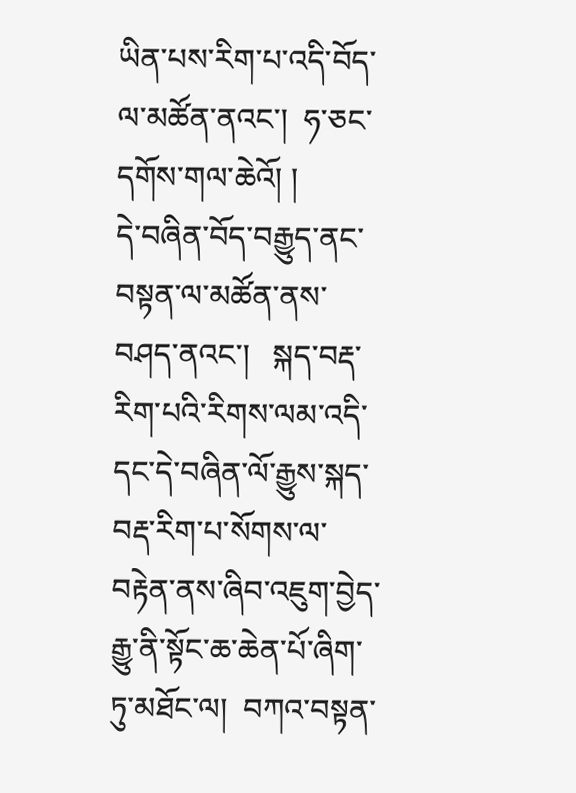ཡིན་པས་རིག་པ་འདི་བོད་ལ་མཚོན་ནའང་།  ཧ་ཅང་དགོས་གལ་ཆེའོ། །
དེ་བཞིན་བོད་བརྒྱུད་ནང་བསྟན་ལ་མཚོན་ནས་བཤད་ནའང་།   སྐད་བརྡ་རིག་པའི་རིགས་ལམ་འདི་དང་དེ་བཞིན་ལོ་རྒྱུས་སྐད་བརྡ་རིག་པ་སོགས་ལ་བརྟེན་ནས་ཞིབ་འཇུག་བྱེད་རྒྱུ་ནི་སྟོང་ཆ་ཆེན་པོ་ཞིག་ཏུ་མཐོང་ལ།  བཀའ་བསྟན་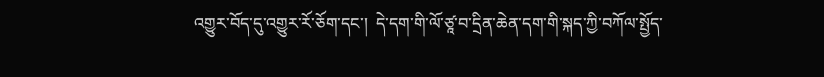འགྱུར་བོད་དུ་འགྱུར་རོ་ཅོག་དང་།  དེ་དག་གི་ལོ་ཙཱ་བ་དྲིན་ཆེན་དག་གི་སྐད་ཀྱི་བཀོལ་སྤྱོད་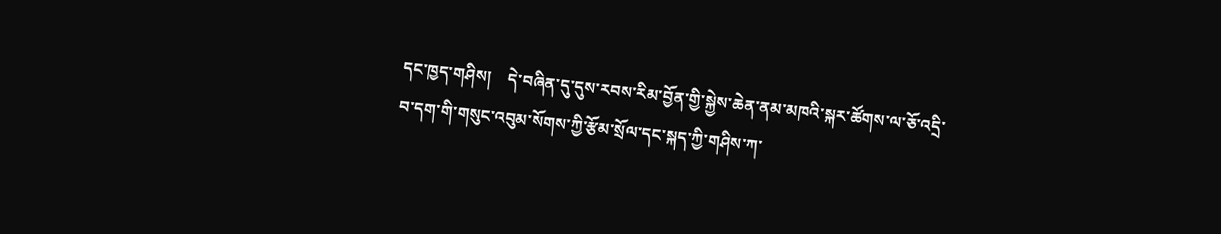དང་ཁྱད་གཤིས།    དེ་བཞིན་དུ་དུས་རབས་རིམ་བྱོན་གྱི་སྐྱེས་ཆེན་ནམ་མཁའི་སྐར་ཚོགས་ལ་ཅོ་འདྲི་བ་དག་གི་གསུང་འབུམ་སོགས་ཀྱི་རྩོམ་སྲོལ་དང་སྐད་ཀྱི་གཤིས་ཀ་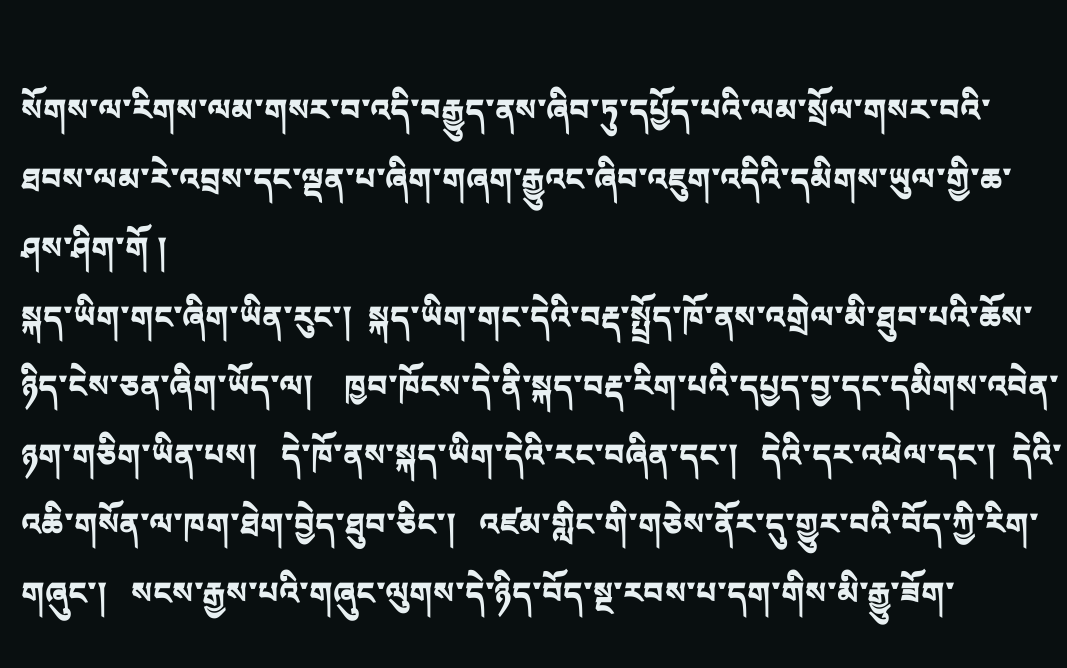སོགས་ལ་རིགས་ལམ་གསར་བ་འདི་བརྒྱུད་ནས་ཞིབ་ཏུ་དཔྱོད་པའི་ལམ་སྲོལ་གསར་བའི་ཐབས་ལམ་རེ་འབྲས་དང་ལྡན་པ་ཞིག་གཞག་རྒྱུའང་ཞིབ་འཇུག་འདིའི་དམིགས་ཡུལ་གྱི་ཆ་ཤས་ཤིག་གོ །
སྐད་ཡིག་གང་ཞིག་ཡིན་རུང་།  སྐད་ཡིག་གང་དེའི་བརྡ་སྤྲོད་ཁོ་ནས་འགྲེལ་མི་ཐུབ་པའི་ཆོས་ཉིད་ངེས་ཅན་ཞིག་ཡོད་ལ།    ཁྱབ་ཁོངས་དེ་ནི་སྐད་བརྡ་རིག་པའི་དཔྱད་བྱ་དང་དམིགས་འབེན་ཉག་གཅིག་ཡིན་པས།   དེ་ཁོ་ནས་སྐད་ཡིག་དེའི་རང་བཞིན་དང་།   དེའི་དར་འཕེལ་དང་།  དེའི་འཆི་གསོན་ལ་ཁག་ཐེག་བྱེད་ཐུབ་ཅིང་།   འཛམ་གླིང་གི་གཅེས་ནོར་དུ་གྱུར་བའི་བོད་ཀྱི་རིག་གཞུང་།   སངས་རྒྱས་པའི་གཞུང་ལུགས་དེ་ཉིད་བོད་སྔ་རབས་པ་དག་གིས་མི་རྒྱུ་ཟོག་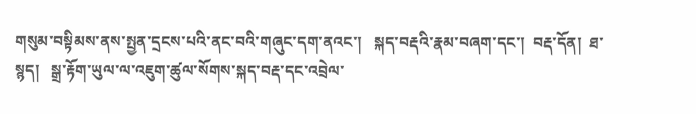གསུམ་བསྟིམས་ནས་སྤྱན་དྲངས་པའི་ནང་བའི་གཞུང་དག་ནའང་།   སྐད་བརྡའི་རྣམ་བཞག་དང་།  བརྡ་དོན།  ཐ་སྙད།   སྒྲ་རྟོག་ཡུལ་ལ་འཇུག་ཚུལ་སོགས་སྐད་བརྡ་དང་འབྲེལ་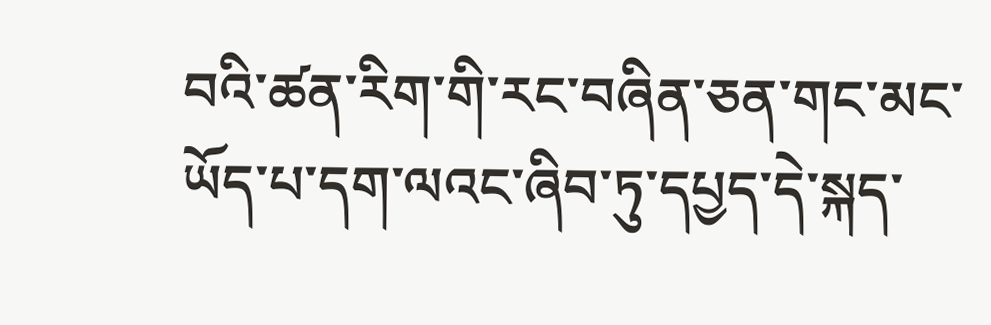བའི་ཚན་རིག་གི་རང་བཞིན་ཅན་གང་མང་ཡོད་པ་དག་ལའང་ཞིབ་ཏུ་དཔྱད་དེ་སྐད་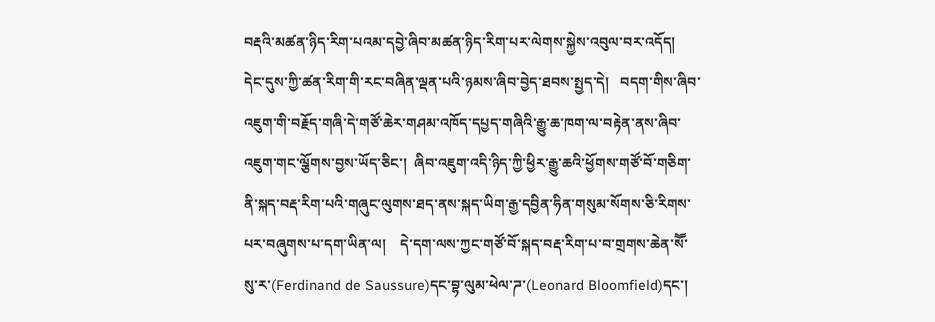བརྡའི་མཚན་ཉིད་རིག་པའམ་དབྱེ་ཞིབ་མཚན་ཉིད་རིག་པར་ལེགས་སྐྱེས་འབུལ་བར་འདོད།
དེང་དུས་ཀྱི་ཚན་རིག་གི་རང་བཞིན་ལྡན་པའི་ཉམས་ཞིབ་བྱེད་ཐབས་སྤྱད་དེ།   བདག་གིས་ཞིབ་འཇུག་གི་བརྗོད་གཞི་དེ་གཙོ་ཆེར་གཤམ་འཁོད་དཔྱད་གཞིའི་རྒྱུ་ཆ་ཁག་ལ་བརྟེན་ནས་ཞིབ་འཇུག་གང་ལྕོགས་བྱས་ཡོད་ཅིང་།  ཞིབ་འཇུག་འདི་ཉིད་ཀྱི་ཕྱིར་རྒྱུ་ཆའི་ཕྱོགས་གཙོ་བོ་གཅིག་ནི་སྐད་བརྡ་རིག་པའི་གཞུང་ལུགས་ཐད་ནས་སྐད་ཡིག་རྒྱ་དབྱིན་ཧིན་གསུམ་སོགས་ཅི་རིགས་པར་བཞུགས་པ་དག་ཡིན་ལ།    དེ་དག་ལས་ཀྱང་གཙོ་བོ་སྐད་བརྡ་རིག་པ་བ་གྲགས་ཆེན་སཽ་སུ་ར་(Ferdinand de Saussure)དང་བྷ་ལུམ་ཕེལ་ཌ་(Leonard Bloomfield)དང་།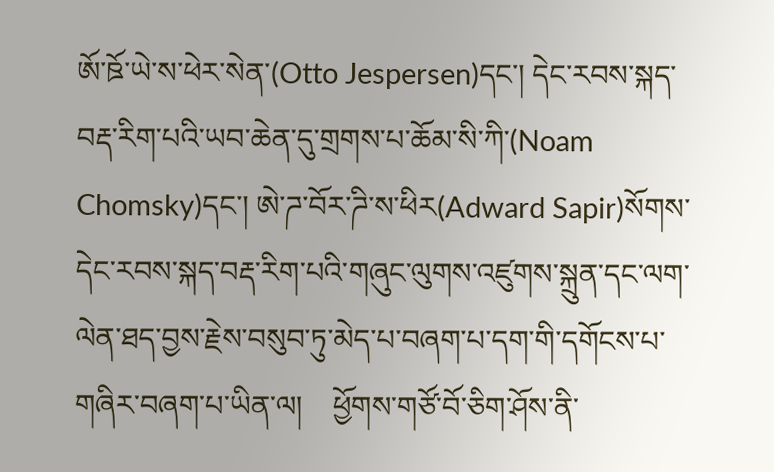ཨོ་ཋོ་ཡེ་ས་ཕེར་སེན་(Otto Jespersen)དང་། དེང་རབས་སྐད་བརྡ་རིག་པའི་ཡབ་ཆེན་དུ་གྲགས་པ་ཆོམ་སི་ཀི་(Noam Chomsky)དང་། ཨེ་ཌ་བོར་ཌི་ས་ཕིར(Adward Sapir)སོགས་དེང་རབས་སྐད་བརྡ་རིག་པའི་གཞུང་ལུགས་འཛུགས་སྐྲུན་དང་ལག་ལེན་ཐད་བྱས་རྗེས་བསུབ་ཏུ་མེད་པ་བཞག་པ་དག་གི་དགོངས་པ་གཞིར་བཞག་པ་ཡིན་ལ།    ཕྱོགས་གཙོ་བོ་ཅིག་ཤོས་ནི་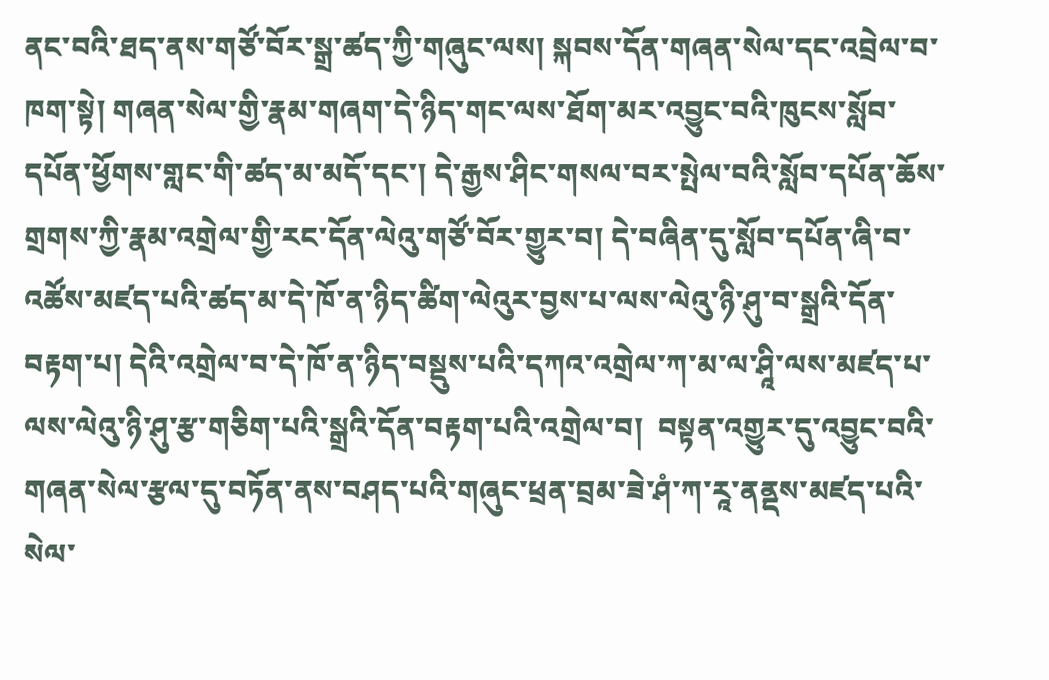ནང་བའི་ཐད་ནས་གཙོ་བོར་སྒྲ་ཚད་ཀྱི་གཞུང་ལས། སྐབས་དོན་གཞན་སེལ་དང་འབྲེལ་བ་ཁག་སྟེ། གཞན་སེལ་གྱི་རྣམ་གཞག་དེ་ཉིད་གང་ལས་ཐོག་མར་འབྱུང་བའི་ཁུངས་སློབ་དཔོན་ཕྱོགས་གླང་གི་ཚད་མ་མདོ་དང་། དེ་རྒྱས་ཤིང་གསལ་བར་སྤེལ་བའི་སློབ་དཔོན་ཆོས་གྲགས་ཀྱི་རྣམ་འགྲེལ་གྱི་རང་དོན་ལེའུ་གཙོ་བོར་གྱུར་བ། དེ་བཞིན་དུ་སློབ་དཔོན་ཞི་བ་འཚོས་མཛད་པའི་ཚད་མ་དེ་ཁོ་ན་ཉིད་ཚིག་ལེའུར་བྱས་པ་ལས་ལེའུ་ཉི་ཤུ་བ་སྒྲའི་དོན་བརྟག་པ། དེའི་འགྲེལ་བ་དེ་ཁོ་ན་ཉིད་བསྡུས་པའི་དཀའ་འགྲེལ་ཀ་མ་ལ་ཤཱི་ལས་མཛད་པ་ལས་ལེའུ་ཉི་ཤུ་རྩ་གཅིག་པའི་སྒྲའི་དོན་བརྟག་པའི་འགྲེལ་བ།  བསྟན་འགྱུར་དུ་འབྱུང་བའི་གཞན་སེལ་རྩལ་དུ་བཏོན་ནས་བཤད་པའི་གཞུང་ཕྲན་བྲམ་ཟེ་ཤཾ་ཀ་རཱ་ནནྡས་མཛད་པའི་སེལ་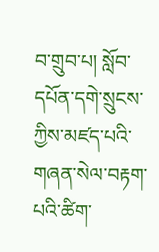བ་གྲུབ་པ། སློབ་དཔོན་དགེ་སྲུངས་ཀྱིས་མཛད་པའི་གཞན་སེལ་བརྟག་པའི་ཚིག་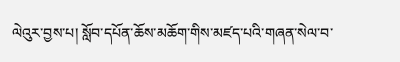ལེའུར་བྱས་པ། སློབ་དཔོན་ཆོས་མཆོག་གིས་མཛད་པའི་གཞན་སེལ་བ་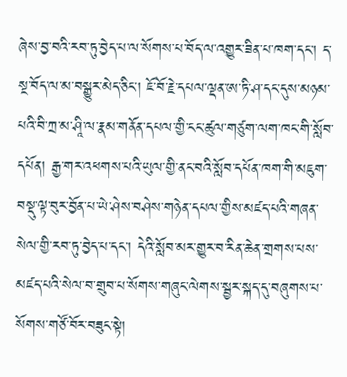ཞེས་བྱ་བའི་རབ་ཏུ་བྱེད་པ་ལ་སོགས་པ་བོད་ལ་འགྱུར་ཟིན་པ་ཁག་དང་། ད་སྔ་བོད་ལ་མ་བསྒྱུར་མེད་ཅིང་། ཇོ་བོ་རྗེ་དཔལ་ལྡན་ཨ་ཏི་ཤ་དང་དུས་མཉམ་པའི་བི་ཀྲ་མ་ཤཱི་ལ་རྣམ་གནོན་དཔལ་གྱི་ངང་ཚུལ་གཙུག་ལག་ཁང་གི་སློབ་དཔོན། རྒྱ་གར་འཕགས་པའི་ཡུལ་གྱི་ནང་བའི་སློབ་དཔོན་ཁག་གི་མཇུག་བསྡུ་ལྟ་བུར་བྱོན་པ་ཡེ་ཤེས་བཤེས་གཉེན་དཔལ་གྱིས་མཛད་པའི་གཞན་སེལ་གྱི་རབ་ཏུ་བྱེད་པ་དང་། དེའི་སློབ་མར་གྱུར་བ་རིན་ཆེན་གྲགས་པས་མཛད་པའི་སེལ་བ་གྲུབ་པ་སོགས་གཞུང་ལེགས་སྦྱར་སྐད་དུ་བཞུགས་པ་སོགས་གཙོ་བོར་བཟུང་སྟེ།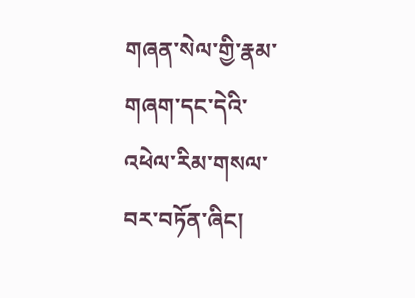གཞན་སེལ་གྱི་རྣམ་གཞག་དང་དེའི་འཕེལ་རིམ་གསལ་བར་བཏོན་ཞིང།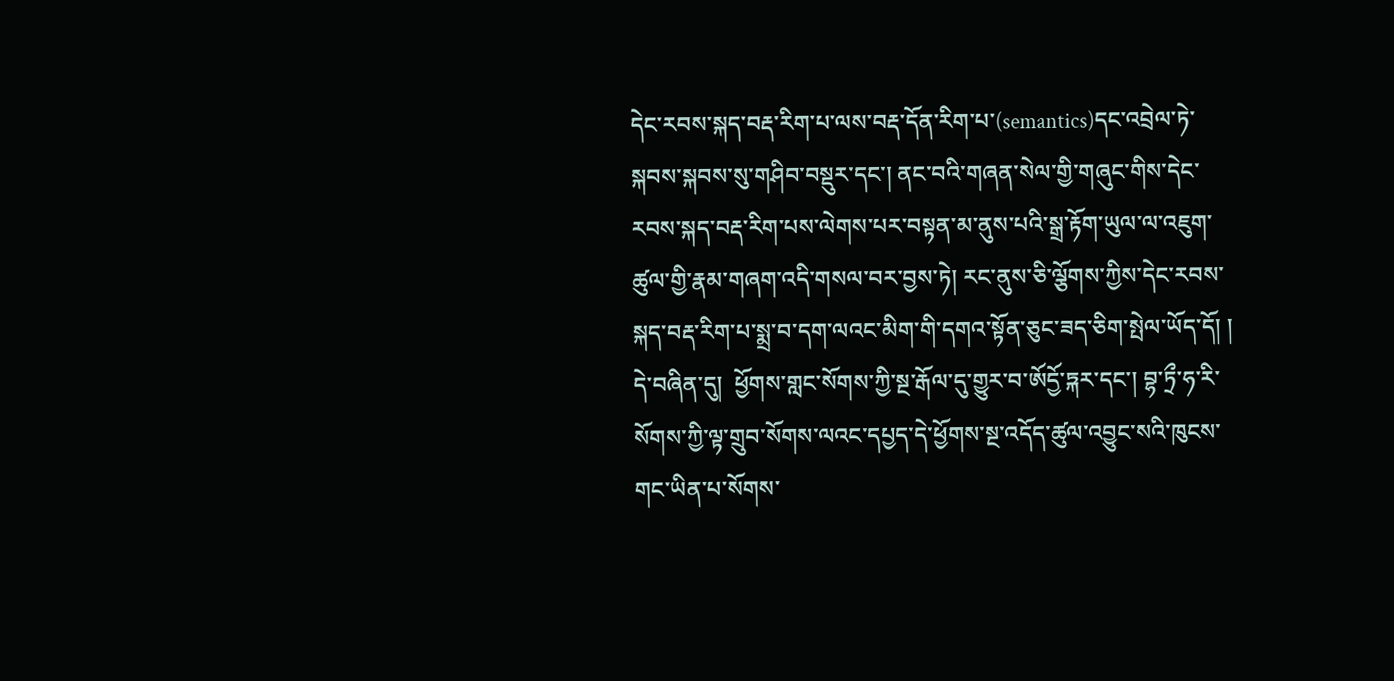དེང་རབས་སྐད་བརྡ་རིག་པ་ལས་བརྡ་དོན་རིག་པ་(semantics)དང་འབྲེལ་ཏེ་སྐབས་སྐབས་སུ་གཤིབ་བསྡུར་དང་། ནང་བའི་གཞན་སེལ་གྱི་གཞུང་གིས་དེང་རབས་སྐད་བརྡ་རིག་པས་ལེགས་པར་བསྟན་མ་ནུས་པའི་སྒྲ་རྟོག་ཡུལ་ལ་འཇུག་ཚུལ་གྱི་རྣམ་གཞག་འདི་གསལ་བར་བྱས་ཏེ། རང་ནུས་ཅི་ལྕོགས་ཀྱིས་དེང་རབས་སྐད་བརྡ་རིག་པ་སྨྲ་བ་དག་ལའང་མིག་གི་དགའ་སྟོན་ཅུང་ཟད་ཅིག་སྤེལ་ཡོད་དོ། །
དེ་བཞིན་དུ།  ཕྱོགས་གླང་སོགས་ཀྱི་སྔ་རྒོལ་དུ་གྱུར་བ་ཨོདྱོ་ཏྐར་དང་། བྷ་ཏྲྀ་ཧ་རི་སོགས་ཀྱི་ལྟ་གྲུབ་སོགས་ལའང་དཔྱད་དེ་ཕྱོགས་སྔ་འདོད་ཚུལ་འབྱུང་སའི་ཁུངས་གང་ཡིན་པ་སོགས་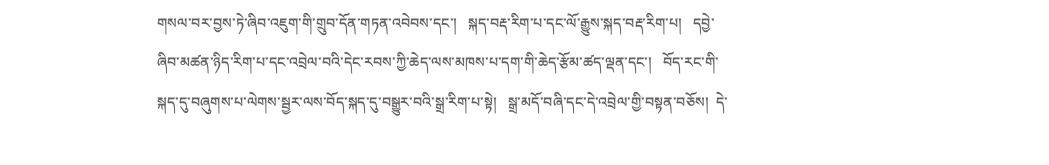གསལ་བར་བྱས་ཏེ་ཞིབ་འཇུག་གི་གྲུབ་དོན་གཏན་འབེབས་དང་།   སྐད་བརྡ་རིག་པ་དང་ལོ་རྒྱུས་སྐད་བརྡ་རིག་པ།   དབྱེ་ཞིབ་མཚན་ཉིད་རིག་པ་དང་འབྲེལ་བའི་དེང་རབས་ཀྱི་ཆེད་ལས་མཁས་པ་དག་གི་ཆེད་རྩོམ་ཚད་ལྡན་དང་།   བོད་རང་གི་སྐད་དུ་བཞུགས་པ་ལེགས་སྦྱར་ལས་བོད་སྐད་དུ་བསྒྱུར་བའི་སྒྲ་རིག་པ་སྟེ།   སྒྲ་མདོ་བཞི་དང་དེ་འབྲེལ་གྱི་བསྟན་བཅོས།  དེ་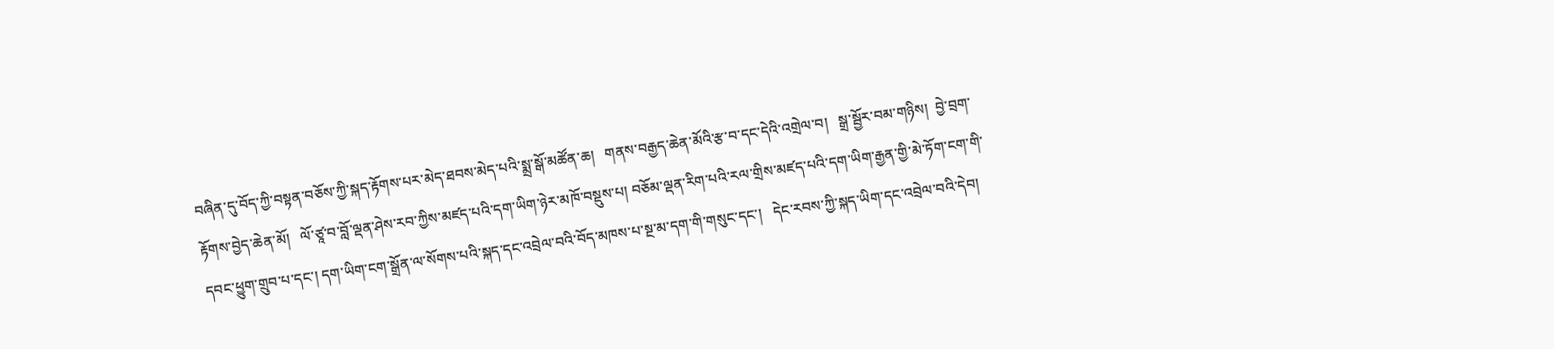བཞིན་དུ་བོད་ཀྱི་བསྟན་བཅོས་ཀྱི་སྐད་རྟོགས་པར་མེད་ཐབས་མེད་པའི་སྨྲ་སྒོ་མཚོན་ཆ།   གནས་བརྒྱད་ཆེན་མོའི་རྩ་བ་དང་དེའི་འགྲེལ་བ།   སྒྲ་སྦྱོར་བམ་གཉིས།  བྱེ་བྲག་རྟོགས་བྱེད་ཆེན་མོ།   ལོ་ཙཱ་བ་བློ་ལྡན་ཤེས་རབ་ཀྱིས་མཛད་པའི་དག་ཡིག་ཉེར་མཁོ་བསྡུས་པ། བཅོམ་ལྡན་རིག་པའི་རལ་གྲིས་མཛད་པའི་དག་ཡིག་རྒྱན་གྱི་མེ་ཏོག་ངག་གི་དབང་ཕྱུག་གྲུབ་པ་དང་། དག་ཡིག་ངག་སྒྲོན་ལ་སོགས་པའི་སྐད་དང་འབྲེལ་བའི་བོད་མཁས་པ་སྔ་མ་དག་གི་གསུང་དང་།   དེང་རབས་ཀྱི་སྐད་ཡིག་དང་འབྲེལ་བའི་དེབ།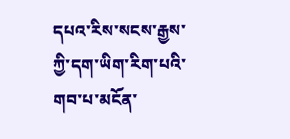དཔའ་རིས་སངས་རྒྱས་ཀྱི་དག་ཡིག་རིག་པའི་གབ་པ་མངོན་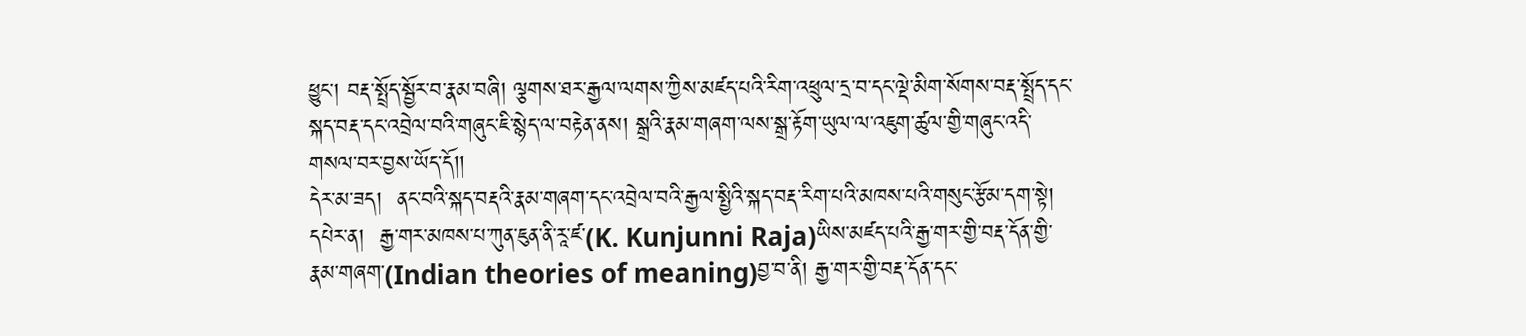ཕྱུང་། བརྡ་སྤྲོད་སྦྱོར་བ་རྣམ་བཞི། ལྕགས་ཐར་རྒྱལ་ལགས་ཀྱིས་མཛད་པའི་རིག་འཕྲུལ་དྲ་བ་དང་ལྡེ་མིག་སོགས་བརྡ་སྤྲོད་དང་སྐད་བརྡ་དང་འབྲེལ་བའི་གཞུང་ཇི་སྙེད་ལ་བརྟེན་ནས། སྒྲའི་རྣམ་གཞག་ལས་སྒྲ་རྟོག་ཡུལ་ལ་འཇུག་ཚུལ་གྱི་གཞུང་འདི་གསལ་བར་བྱས་ཡོད་དོ།།
དེར་མ་ཟད།  ནང་བའི་སྐད་བརྡའི་རྣམ་གཞག་དང་འབྲེལ་བའི་རྒྱལ་སྤྱིའི་སྐད་བརྡ་རིག་པའི་མཁས་པའི་གསུང་རྩོམ་དག་སྟེ། དཔེར་ན།  རྒྱ་གར་མཁས་པ་ཀུན་ཇུན་ནི་རཱ་ཛ་(K. Kunjunni Raja)ཡིས་མཛད་པའི་རྒྱ་གར་གྱི་བརྡ་དོན་གྱི་རྣམ་གཞག་(Indian theories of meaning)བྱ་བ་ནི། རྒྱ་གར་གྱི་བརྡ་དོན་དང་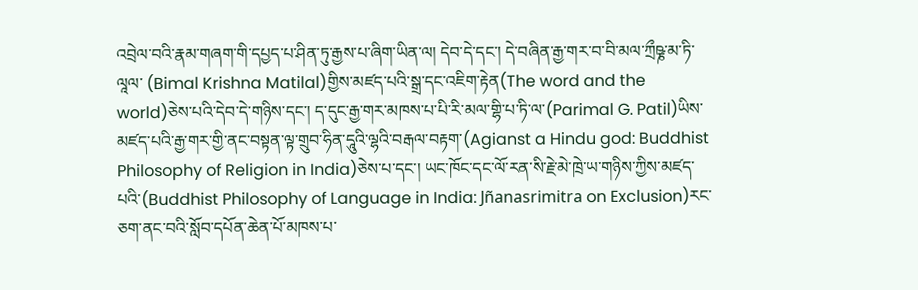འབྲེལ་བའི་རྣམ་གཞག་གི་དཔྱད་པ་ཤིན་ཏུ་རྒྱས་པ་ཞིག་ཡིན་ལ། དེབ་དེ་དང་། དེ་བཞིན་རྒྱ་གར་བ་བི་མལ་ཀྲྀཥྞ་མ་ཏི་ལཱལ་ (Bimal Krishna Matilal)གྱིས་མཛད་པའི་སྒྲ་དང་འཇིག་རྟེན(The word and the world)ཅེས་པའི་དེབ་དེ་གཉིས་དང་། ད་དུང་རྒྱ་གར་མཁས་པ་པི་རི་མལ་གྷི་པ་ཏི་ལ་(Parimal G. Patil)ཡིས་མཛད་པའི་རྒྱ་གར་གྱི་ནང་བསྟན་ལྟ་གྲུབ་ཧིན་དཱུའི་ལྷའི་བརྒལ་བརྟག་(Agianst a Hindu god: Buddhist Philosophy of Religion in India)ཅེས་པ་དང་། ཡང་ཁོང་དང་ལོ་རན་སི་རྗེ་མེ་ཁྲེ་ཡ་གཉིས་ཀྱིས་མཛད་པའི་(Buddhist Philosophy of Language in India: Jñanasrimitra on Exclusion)རང་ཅག་ནང་བའི་སློབ་དཔོན་ཆེན་པོ་མཁས་པ་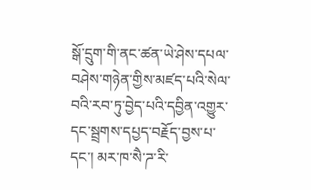སྒོ་དྲུག་གི་ནང་ཚན་ཡེ་ཤེས་དཔལ་བཤེས་གཉེན་གྱིས་མཛད་པའི་སེལ་བའི་རབ་ཏུ་བྱེད་པའི་དབྱིན་འགྱུར་དང་སྦྲགས་དཔྱད་བརྗོད་བྱས་པ་དང་། མར་ཁ་སཻ་ཌ་རི་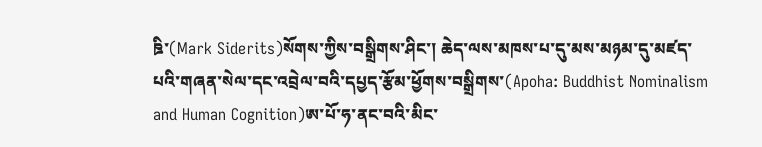ཋི་(Mark Siderits)སོགས་ཀྱིས་བསྒྲིགས་ཤིང་། ཆེད་ལས་མཁས་པ་དུ་མས་མཉམ་དུ་མཛད་པའི་གཞན་སེལ་དང་འབྲེལ་བའི་དཔྱད་རྩོམ་ཕྱོགས་བསྒྲིགས་(Apoha: Buddhist Nominalism and Human Cognition)ཨ་པོ་ཧ་ནང་བའི་མིང་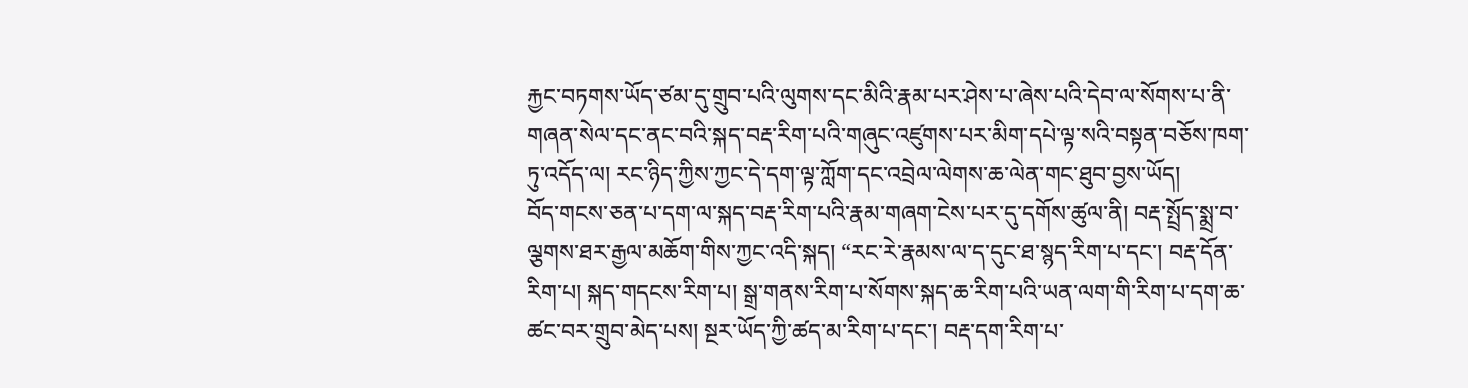རྐྱང་བཏགས་ཡོད་ཙམ་དུ་གྲུབ་པའི་ལུགས་དང་མིའི་རྣམ་པར་ཤེས་པ་ཞེས་པའི་དེབ་ལ་སོགས་པ་ནི་གཞན་སེལ་དང་ནང་བའི་སྐད་བརྡ་རིག་པའི་གཞུང་འཛུགས་པར་མིག་དཔེ་ལྟ་སའི་བསྟན་བཅོས་ཁག་ཏུ་འདོད་ལ། རང་ཉིད་ཀྱིས་ཀྱང་དེ་དག་ལྟ་ཀློག་དང་འབྲེལ་ལེགས་ཆ་ལེན་གང་ཐུབ་བྱས་ཡོད།
བོད་གངས་ཅན་པ་དག་ལ་སྐད་བརྡ་རིག་པའི་རྣམ་གཞག་ངེས་པར་དུ་དགོས་ཚུལ་ནི། བརྡ་སྤྲོད་སྨྲ་བ་ལྕགས་ཐར་རྒྱལ་མཆོག་གིས་ཀྱང་འདི་སྐད། “རང་རེ་རྣམས་ལ་ད་དུང་ཐ་སྙད་རིག་པ་དང་། བརྡ་དོན་རིག་པ། སྐད་གདངས་རིག་པ། སྒྲ་གནས་རིག་པ་སོགས་སྐད་ཆ་རིག་པའི་ཡན་ལག་གི་རིག་པ་དག་ཆ་ཚང་བར་གྲུབ་མེད་པས། སྔར་ཡོད་ཀྱི་ཚད་མ་རིག་པ་དང་། བརྡ་དག་རིག་པ་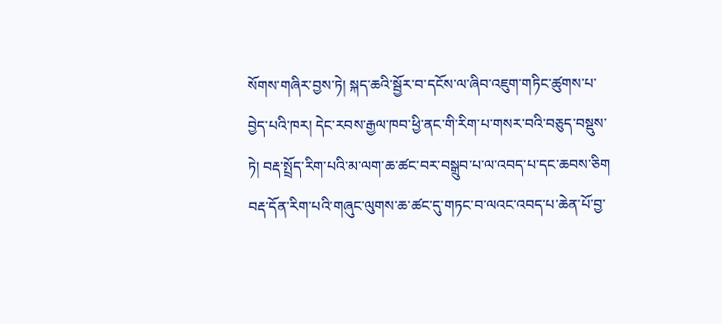སོགས་གཞིར་བྱས་ཏེ། སྐད་ཆའི་སྦྱོར་བ་དངོས་ལ་ཞིབ་འཇུག་གཏིང་ཚུགས་པ་བྱེད་པའི་ཁར། དེང་རབས་རྒྱལ་ཁབ་ཕྱི་ནང་གི་རིག་པ་གསར་བའི་བཅུད་བསྡུས་ཏེ། བརྡ་སྤྲོད་རིག་པའི་མ་ལག་ཆ་ཚང་བར་བསྒྲུབ་པ་ལ་འབད་པ་དང་ཆབས་ཅིག  བརྡ་དོན་རིག་པའི་གཞུང་ལུགས་ཆ་ཚང་དུ་གཏང་བ་ལའང་འབད་པ་ཆེན་པོ་བྱ་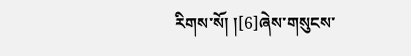རིགས་སོ། །[6]ཞེས་གསུངས་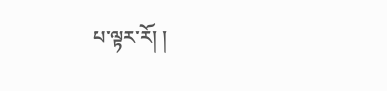པ་ལྟར་རོ། །